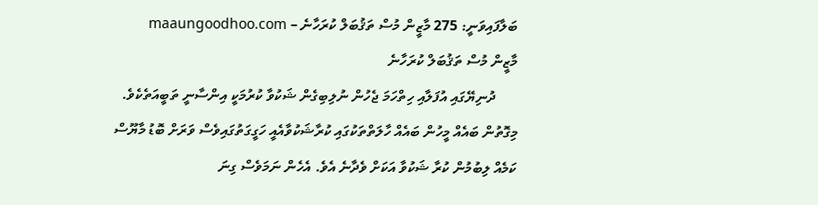ބަލާފައިވަނީ: 275 މާޒީން މުސް ތަޤުބަލް ކުރަހާނެ – maaungoodhoo.com
މާޒީން މުސް ތަޤުބަލް ކުރަހާނެ
      ދުނިޔޭގައި އުފަލާއި ހިތްހަމަ ޖެހުން ނުލިބިގެން ޝަކުވާ ކުރުމަކީ އިންސާނީ ތަބީއަތެކެވެ. މިގޮތުން ބައެއް މީހުން ބައެއް ހާލަތްތަކުގައި ކުރާޝަކުވާއެއީ ހަގީގަތުގައިވެސް ވަރަށް ބޮޑު މާޔޫސް ކަމެއް ލިބުމުން ކުރާ ޝަކުވާ އަކަށް ވެދާނެ އެވެ. އެހެން ނަމަވެސް ގިނަ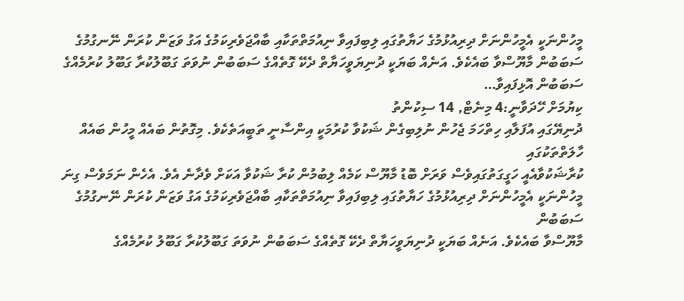މީހުންނަކީ އެމީހުންނަށް ދިރިއުޅުމުގެ ހަޔާތުގައި ލިބިފައިވާ ނިއުމަތްތަކާއި ބާއްޖަވެރިކަމުގެ އަގު ވަޒަން ކުރަން ނޭނގުމުގެ ސަބަބުން މާޔޫސްވާ ބައެކެވެ. އަނެއް ބަޔަކީ ދުނިޔަވީހަޔާތް ދެކޭ ގޮތެއްގެ ސަބަބުން ނުވަތަ ގަބޫލުކުރާ ގަބޫލު ކުރުމެއްގެ ސަބަބުން އޮޅިފައިވާ…
ކިޔުމަށް ހޭދަވާނީ:4 މިނެޓް, 14 ސިކުންތު
ދުނިޔޭގައި އުފަލާއި ހިތްހަމަ ޖެހުން ނުލިބިގެން ޝަކުވާ ކުރުމަކީ އިންސާނީ ތަބީއަތެކެވެ. މިގޮތުން ބައެއް މީހުން ބައެއް ހާލަތްތަކުގައި
ކުރާޝަކުވާއެއީ ހަގީގަތުގައިވެސް ވަރަށް ބޮޑު މާޔޫސް ކަމެއް ލިބުމުން ކުރާ ޝަކުވާ އަކަށް ވެދާނެ އެވެ. އެހެން ނަމަވެސް ގިނަ
މީހުންނަކީ އެމީހުންނަށް ދިރިއުޅުމުގެ ހަޔާތުގައި ލިބިފައިވާ ނިއުމަތްތަކާއި ބާއްޖަވެރިކަމުގެ އަގު ވަޒަން ކުރަން ނޭނގުމުގެ ސަބަބުން
މާޔޫސްވާ ބައެކެވެ. އަނެއް ބަޔަކީ ދުނިޔަވީހަޔާތް ދެކޭ ގޮތެއްގެ ސަބަބުން ނުވަތަ ގަބޫލުކުރާ ގަބޫލު ކުރުމެއްގެ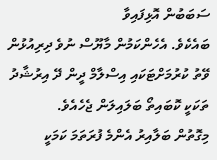ސަބަބުން އޮޅިފައިވާ
ބައެކެވެ. އެހެންކަމުން މާޔޫސް ނުވެ ދިރިއުޅުން ވޭތު ކުރުމަށްޓަކައި އިސްލާމް ދީން ދޭ އިރުޝާދު ތަކަކީ ކޮބައިތޯ ބަލައިލަން ޖެހެއެވެ.
މިގޮތުން ބަލާއިރު އެންމެ ފުރަތަމަ ކަމަކީ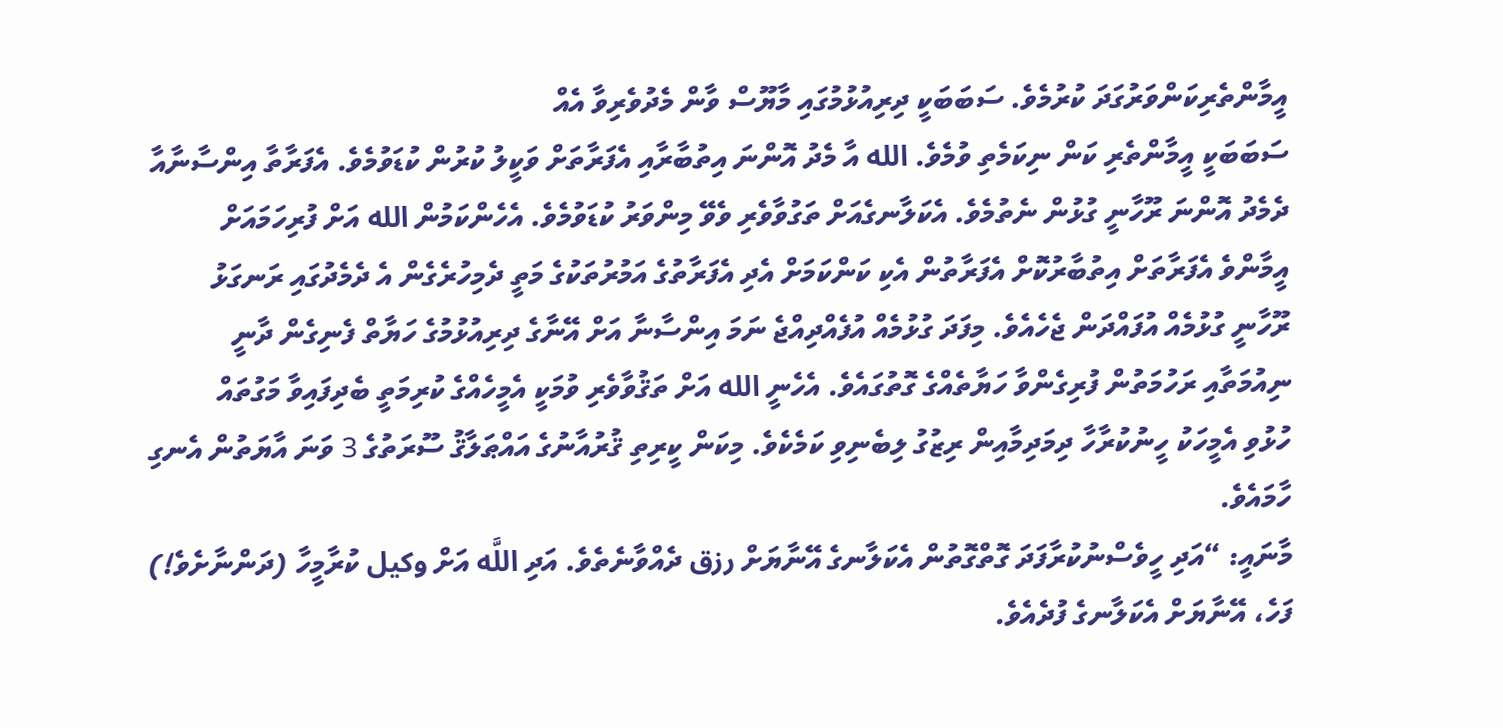އީމާންތެރިކަންވަރުގަދަ ކުރުމެވެ. ސަބަބަކީ ދިރިއުޅުމުގައި މާޔޫސް ވާން މެދުވެރިވާ އެއް
ސަބަބަކީ އީމާންތެރި ކަން ނިކަމެތި ވުމެވެ. الله އާ މެދު އޮންނަ އިތުބާރާއި އެފަރާތަށް ވަކީލު ކުރުން ކުޑަވުމެވެ. އެފަރާތާ އިންސާނާއާ
ދެމެދު އޮންނަ ރޫހާނީ ގުޅުން ނެތުމެވެ. އެކަލާނގެއަށް ތަގުވާވެރި ވެވޭ މިންވަރު ކުޑަވުމެވެ. އެހެންކަމުން الله އަށް ފުރިހަމައަށް
އީމާންވެ އެފަރާތަށް އިތުބާރުކޮށް އެފަރާތުން އެކި ކަންކަމަށް އެދި އެފަރާތުގެ އަމުރުތަކުގެ މަތީ ދެމިހުރެގެން އެ ދެމެދުގައި ރަނގަޅު
ރޫހާނީ ގުޅުމެއް އުފައްދަން ޖެހެއެވެ. މިފަދަ ގުޅުމެއް އުފެއްދިއްޖެ ނަމަ އިންސާނާ އަށް އޭނާގެ ދިރިއުޅުމުގެ ހަޔާތް ފެނިގެން ދާނީ
ނިއުމަތާއި ރަހުމަތުން ފުރިގެންވާ ހަޔާތެއްގެ ގޮތުގައެވެ. އެހެނީ الله އަށް ތަޤުވާވެރި ވުމަކީ އެމީހެއްގެ ކުރިމަތީ ބެދިފައިވާ މަގުތައް
ހުޅުވި އެމީހަކު ހީނުކުރާހާ ދިމަދިމާއިން ރިޒުގު ލިބެނިވި ކަމެކެވެ. މިކަން ކީރިތި ޤުރުއާނުގެ އައްޠަލާޤު ސޫރަތުގެ 3 ވަނަ އާޔަތުން އެނގި ހާމައެވެ.
މާނައީ: “އަދި ހީވެސްނުކުރާފަދަ ގޮތްގޮތުން އެކަލާނގެ އޭނާޔަށް رزق ދެއްވާނެތެވެ. އަދި اللَّه އަށް وكيل ކުރާމީހާ (ދަންނާށެވެ!) ފަހެ، އޭނާޔަށް އެކަލާނގެ ފުދެއެވެ.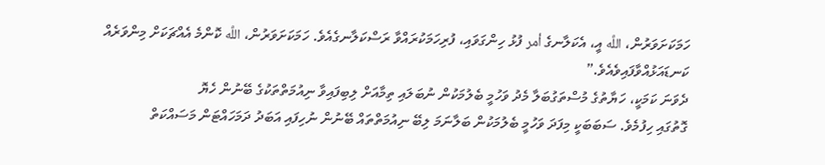ހަމަކަށަވަރުން، اللَّه އީ، އެކަލާނގެ أمر ފުޅު ހިންގަވައި، ފުރިހަމަކުރައްވާ ރަސްކަލާނގެއެވެ. ހަމަކަށަވަރުން، اللَّه ކޮންމެ އެއްޗަކަށް މިންވަރެއް ކަނޑައަޅުއްވާފައިވެއެވެ.”
ދެވަނަ ކަމަކީ، ހަޔާތުގެ މުސްތަގުބަލާ މެދު ވަހުމީ ބެލުމަކުން ނުބަލައި ތިމާއަށް ލިބިފައިވާ ނިއުމަތްތަކުގެ ބޭނުން ހެޔޮ
ގޮތުގައި ހިފުމެވެ. ސަބަބަކީ މިފަދަ ވަހުމީ ބެލުމަކުން ބަލާނަމަ ލިބޭ ނިއުމަތްތައް ބޭނުން ނުހިފައި އަބަދު ދަމަހައްޓަން މަސައްކަތް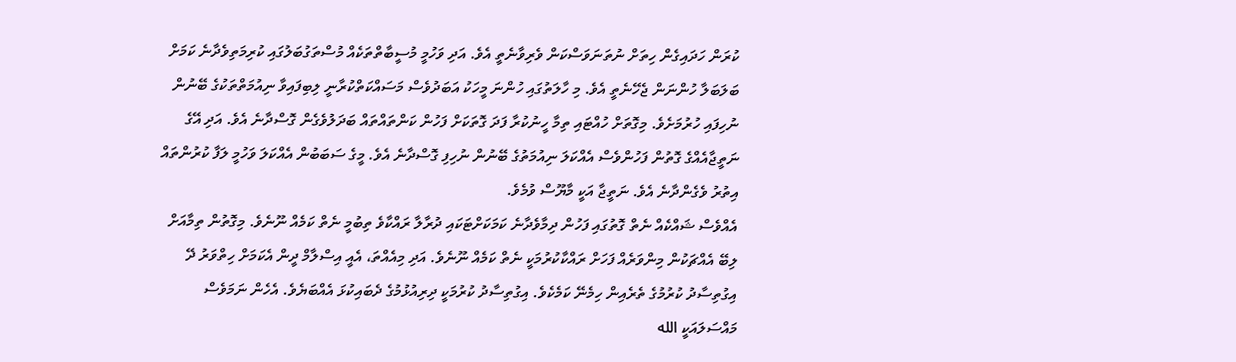ކުރަން ހަދައިގެން ހިތަށް ނުތަނަވަސްކަން ވެރިވާނެތީ އެވެ. އަދި ވަހުމީ މުސީބާތްތަކެއް މުސްތަގުބަލުގައި ކުރިމަތިވެދާނެ ކަމަށް
ބަލަބަލާ ހުންނަން ޖެހޭނެތީ އެވެ. މި ހާލަތުގައި ހުންނަ މީހަކު އަބަދުވެސް މަސައްކަތްކުރާނީ ލިބިފައިވާ ނިއުމަތްތަކުގެ ބޭނުން
ނުހިފައި ހުރުމަށެވެ. މިގޮތަށް ހުއްޓައި ތިމާ ހީނުކުރާ ފަދަ ގޮތަކަށް ފަހުން ކަންތައްތައް ބަދަލުވެގެން ގޮސްދާނެ އެވެ. އަދި އޭގެ
ނަތީޖާއެއްގެ ގޮތުން ފަހުންވެސް އެއްކަލަ ނިއުމަތުގެ ބޭނުން ނުހިފި ގޮސްދާނެ އެވެ. މީގެ ސަބަބުން އެއްކަލަ ވަހުމީ ލަފާ ކުރުންތައް
އިތުރު ވެގެންދާނެ އެވެ. ނަތީޖާ އަކީ މާޔޫސް ވުމެވެ.
އެއްވެސް ޝައްކެއް ނެތް ގޮތުގައި ފަހުން ދިމާވެދާނެ ކަމަކަށްޓަކައި ދުރާލާ ރައްކާވެ ތިބުމީ ނެތް ކަމެއް ނޫނެވެ. މިގޮތުން ތިމާއަށް
ލިބޭ އެއްޗަކުން މިންވަރެއް ފަހަށް ރައްކާކުރުމަކީ ނެތް ކަމެއް ނޫނެވެ. އަދި މިއެއްތަ، އެއީ އިސްލާމް ދީން އެކަމަށް ހިތްވަރު ދޭ
އިގުތިސާދު ކުރުމުގެ ތެރެއިން ހިމެނޭ ކަމެކެވެ. އިގުތިސާދު ކުރުމަކީ ދިރިއުޅުމުގެ ދެބައިކުޅަ އެއްބަޔެވެ. އެހެން ނަމަވެސް
މައްސަލައަކީ الله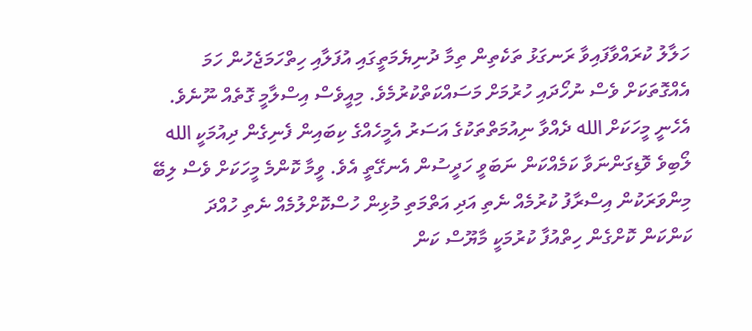ހަލާލު ކުރައްވާފައިވާ ރަނގަޅު ތަކެތިން ތިމާ ދުނިޔެމަތީގައި އުފަލާއި ހިތްހަމަޖެހުން ހަމަ އެއްގޮތަކަށް ވެސް ނުހޯދައި ހުރުމަށް މަސައްކަތްކުރުމެވެ. މިއީވެސް އިސްލާމީ ގޮތެއް ނޫނެވެ. އެހެނީ މީހަކަށް الله ދެއްވާ ނިއުމަތްތަކުގެ އަސަރު އެމީހެއްގެ ކިބައިން ފެނިގެން ދިއުމަކީ الله ލޯބިވެ ވޮޑިގަންނަވާ ކަމެއްކަން ނަބަވީ ހަދީސުން އެނގޭތީ އެވެ. ވީމާ ކޮންމެ މީހަކަށް ވެސް ލިބޭ މިންވަރަކުން އިސްރާފު ކުރުމެއް ނެތި އަދި އަތްމަތި މުޅިން ހުސްކޮށްލުމެއް ނެތި ހުއްދަ ކަންކަން ކޮށްގެން ހިތްއުފާ ކުރުމަކީ މާޔޫސް ކަން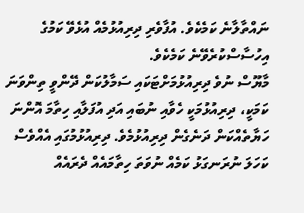ނައްތާލާނެ ކަމެކެވެ. އުފާވެރި ދިރިއުޅުމެއް އުޅެވޭ ކަމުގެ އިހުސާސްކުރެވޭނެ ކަމެކެވެ.
މާޔޫސް ނުވެ ދިރިއުޅުމަށްޓަކައި ސަމާލުކަން ދޭންވީ ތިންވަނަ ކަމަކީ، ދިރިއުޅުމަކީ ހެވާއި ނުބައި އަދި އުފަލާއި ހިތާމަ އޮންނަ
ހަޔާތެއްކަން ދަނެގެން ދިރިއުޅުމެވެ. ދިރިއުޅުމުގައި އެއްވެސް ކަހަލަ ނުރަނގަޅު ކަމެއް ނުވަތަ ހިތާމައެއް ދެރައެއް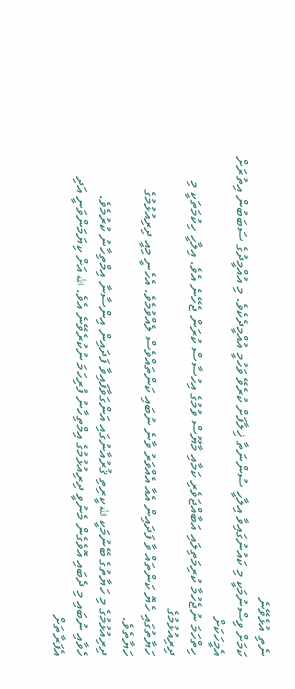ނެތި އުޅެވޭނެ
ކަމަށް ވިސްނުމަކީ މި ކައުނުގައިވާ އިލާހީ ސުންނަތާ ޚިލާފަށް ކުރެވޭ ވަހުމީ އުއްމީދެކެވެ. މި އުއްމީދުގެ ސަބަބުން އިތުރަށް އެމީހަކަށް
ހިތްހަމަ ނުޖެހުމާ ކުރިމަތިލައި އަބާއްޖަވެރި ކަމާއި މާޔޫސް ވުމުގެ އިހުސާސް ކުރަން ޖެހޭނެ އެވެ. އިލާހީ ހިކުމަތަކީ މި ދިރިއުޅުމުގެ
ހަޔާތުގައި ހެޔޮ ކަންތައް ވާ ފަދައިން އެއާ އެއްވަރު ވާނެ ނުބައި ކަންތައްވެސް ލެއްވުމެވެ. އެހެނީ މިއީ ދިރިއުޅުމުގެ ހަޔާތެވެ.
ދިރިއުޅުމުގެ މި ހަޔާތުގެ ބޭނުމަކީ الله ކީރިތި ޤުރުއާނުގައި އަންގަވާފައިވާ ފަދައިން އިންސާނާ އިމްތިހާނު ކުރުމެވެ.
ހެވާއި ނުބައި މި ދެބައި އޮވެގެން މެނުވީ ދިރިއުޅުމުގެ އިމްތިހާނު ފުރިހަމަ ނުކުރެވޭނެ އެވެ. الله އަށް ކިޔަމަންވަނީ އަދި އެފަރާތަށް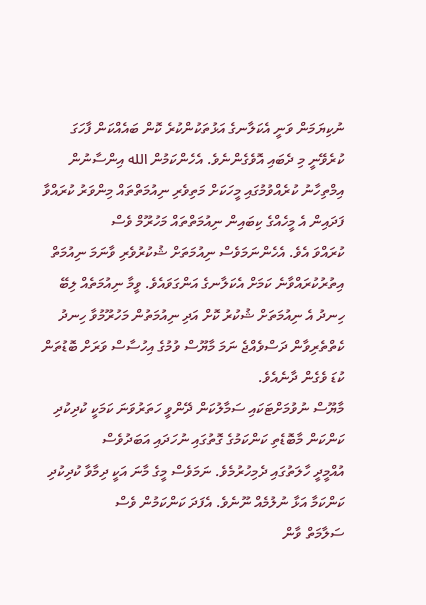ނުކިޔަމަން ވަނީ އެކަލާނގެ އަޅުތަކުންކުރެ ކޮން ބައެއްކަން ފާހަގަ ކުރެވޭނީ މި ދެބައި އޮވެގެންނެވެ. އެހެންކަމުން الله އިންސާނުން
އިމްތިހާނު ކުރެއްވުމުގައި މީހަކަށް މަތިވެރި ނިއުމަތްތައް މިންވަރު ކުރައްވާ ފަދައިން އެ މީހެއްގެ ކިބައިން ނިއުމަތްތައް މަހުރޫމް ވެސް
ކުރައްވަ އެވެ. އެހެންނަމަވެސް ނިއުމަތަށް ޝުކުރުވެރި ވާނަމަ ނިއުމަތް އިތުރުކުރައްވާނެ ކަމަށް އެކަލާނގެ އަންގަވައެވެ. ވީމާ ނިއުމަތެއް ލިބޭ ހިނދު އެ ނިއުމަތަށް ޝުކުރު ކޮށް އަދި ނިއުމަތުން މަހުރޫމުވާ ހިނދު ކެތްތެރިވާން ދަސްވެއްޖެ ނަމަ މާޔޫސް ވުމުގެ އިހުސާސް ވަރަށް ބޮޑުތަން ކުޑަ ވެގެން ދާނެއެވެ.
މާޔޫސް ނުވުމަށްޓަކައި ސަމާލުކަން ދޭންވީ ހަތަރުވަނަ ކަމަކީ ކުދިކުދި ކަންކަން މާބޮޑެތި ކަންކަމުގެ ގޮތުގައި ނުހަދައި އަބަދުވެސް
އުއްމީދީ ހާލަތުގައި ދެމިހުރުމެވެ. ނަމަވެސް މީގެ މާނަ އަކީ ދިމާވާ ކުދިކުދި ކަންކަމާ އަޅާ ނުލުމެއް ނޫނެވެ. އެފަދަ ކަންކަމުން ވެސް
ސަލާމަތް ވާން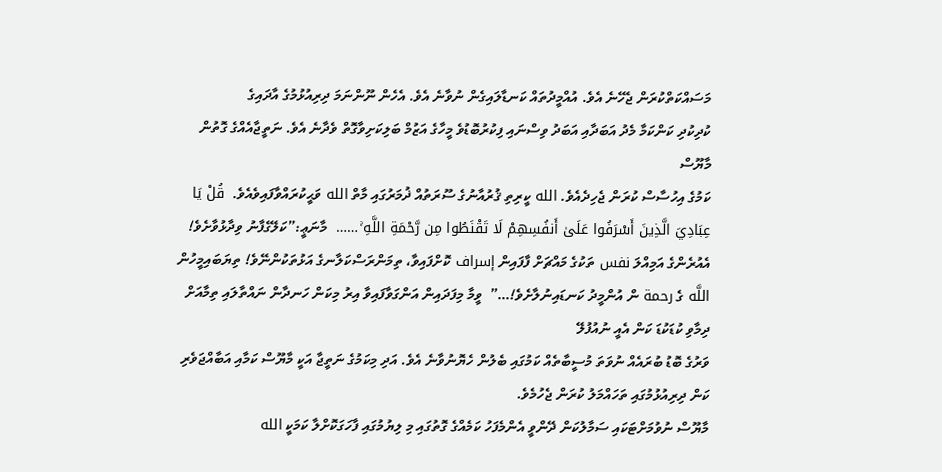މަސައްކަތްކުރަން ޖެހޭނެ އެވެ. އުއްމީދުތައް ކަނޑާލައިގެން ނުވާނެ އެވެ. އެހެން ނޫންނަމަ ދިރިއުޅުމުގެ އާދައިގެ
ކުދިކުދި ކަންކަމާ މެދު އަބަދާއި އަބަދު ވިސްނައި ފިކުރުބޮޑުވެ މީހާގެ އަޒުމް ބަލިކަށިވާގޮތް ވެދާނެ އެވެ. ނަތީޖާއެއްގެ ގޮތުން މާޔޫސް
ކަމުގެ އިހުސާސް ކުރަން ޖެހިދެއެވެ. الله ކީރިތި ޤުރުއާނުގެ ސޫރަތުއް ޛުމަރުގައި މާތް الله ވަޙީކުރައްވާފައިވެއެވެ.  قُلْ يَا عِبَادِيَ الَّذِينَ أَسْرَفُوا عَلَىٰ أَنفُسِهِمْ لَا تَقْنَطُوا مِن رَّحْمَةِ اللَّهِ ۚ……  މާނަޢީ:”ކަލޭގެފާނު ވިދާޅުވާށެވެ! އެއުރެންގެ އަމިއްލަ نفس ތަކުގެ މައްޗަށް ފާފައިން إسراف ކޮށްފައިވާ، ތިމަންރަސްކަލާނގެ އަޅުތަކުންނޭވެ! ތިޔަބައިމީހުން اللَّه ގެ رحمة ން އުންމީދު ކަނޑައިނުލާށެވެ!…”  ވީމާ މިފަދައިން އަންގަވާފައިވާ އިރު މިކަން ހަނދާން ނައްތާލައި ތިމާއަށް ދިމާވި ކުޑަކުޑަ ކަން އެއީ ނުއުފުލޭ
ވަރުގެ ބޮޑު ބުރައެއް ނުވަތަ މުސީބާތެއް ކަމުގައި ބެލުން ހެޔޮނުވާނެ އެވެ. އަދި މިކަމުގެ ނަތީޖާ އަކީ މާޔޫސް ކަމާއި އަބާއްޖަވެރި
ކަން ދިރިއުޅުމުގައި ތަހައްމަލު ކުރަން ޖެހުމެވެ.
މާޔޫސް ނުވުމަށްޓަކައި ސަމާލުކަން ދޭންވީ އެންމެފަހު ކަމެއްގެ ގޮތުގައި މި ލިޔުމުގައި ފާހަގަކޮށްލާ ކަމަކީ الله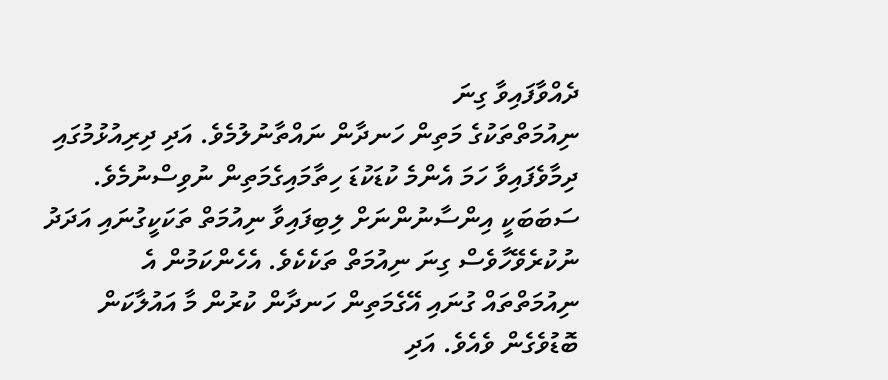ދެއްވާފައިވާ ގިނަ
ނިއުމަތްތަކުގެ މަތިން ހަނދާން ނައްތާނުލުމެވެ. އަދި ދިރިއުޅުމުގައި ދިމާވެފައިވާ ހަމަ އެންމެ ކުޑަކުޑަ ހިތާމައިގެމަތިން ނުވިސްނުމެވެ.
ސަބަބަކީ އިންސާނުންނަށް ލިބިފައިވާ ނިއުމަތް ތަކަކީގުނައި އަދަދު ނުކުރެވޭހާވެސް ގިނަ ނިއުމަތް ތަކެކެވެ. އެހެންކަމުން އެ
ނިއުމަތްތައް ގުނައި އޭގެމަތިން ހަނދާން ކުރުން މާ އައުލާކަން ބޮޑުވެގެން ވެއެވެ. އަދި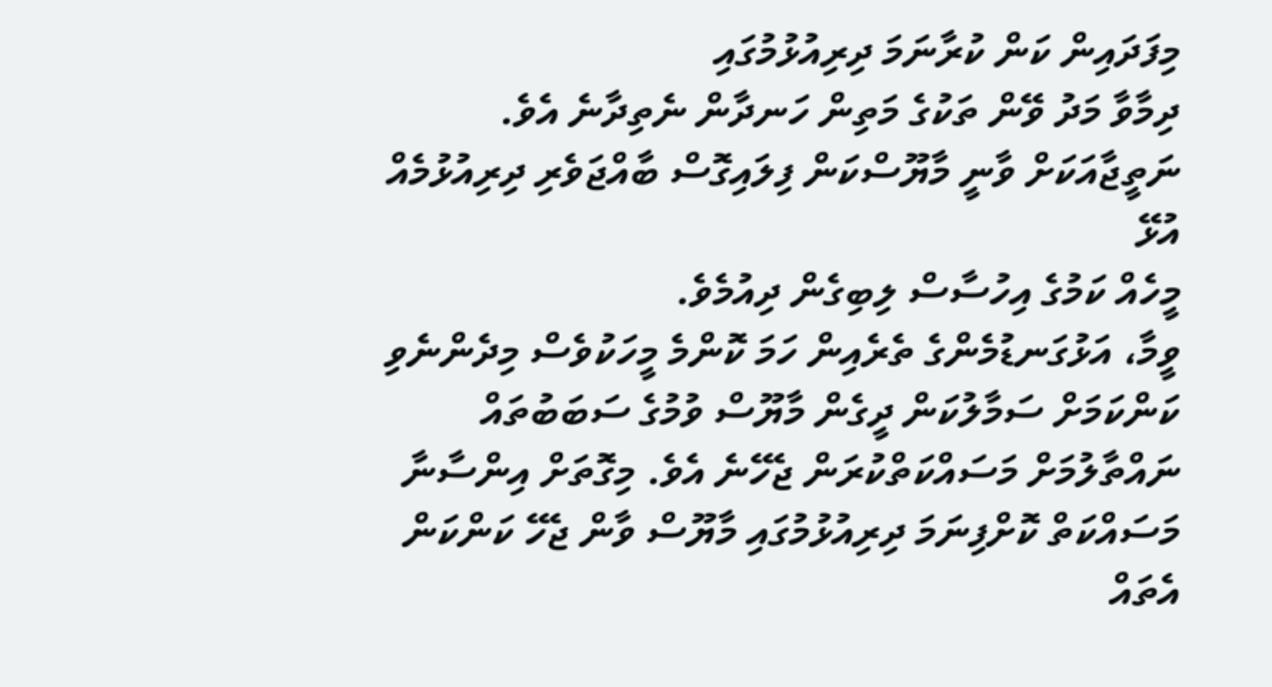މިފަދައިން ކަން ކުރާނަމަ ދިރިއުޅުމުގައި
ދިމާވާ މަދު ވޭން ތަކުގެ މަތިން ހަނދާން ނެތިދާނެ އެވެ. ނަތީޖާއަކަށް ވާނީ މާޔޫސްކަން ފިލައިގޮސް ބާއްޖަވެރި ދިރިއުޅުމެއް އުޅޭ
މީހެއް ކަމުގެ އިހުސާސް ލިބިގެން ދިއުމެވެ.
ވީމާ، އަޅުގަނޑުމެންގެ ތެރެއިން ހަމަ ކޮންމެ މީހަކުވެސް މިދެންނެވި ކަންކަމަށް ސަމާލުކަން ދީގެން މާޔޫސް ވުމުގެ ސަބަބުތައް
ނައްތާލުމަށް މަސައްކަތްކުރަން ޖެހޭނެ އެވެ. މިގޮތަށް އިންސާނާ މަސައްކަތް ކޮށްފިނަމަ ދިރިއުޅުމުގައި މާޔޫސް ވާން ޖެހޭ ކަންކަން
އެތައް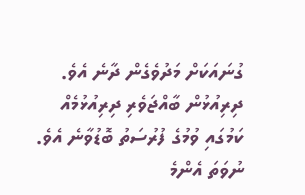ގުނައަކަށް މަދުވެގެން ދާނެ އެވެ. ދިރިއުޅުން ބާއްޖަވެރި ދިރިއުޅުމެއް ކަމުގައި ވުމުގެ ފުރުސަތު ބޮޑުވާނެ އެވެ. ނުވަތަ އެންމެ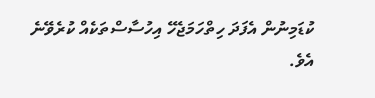ކުޑަމިނުން އެފަދަ ހިތްހަމަޖެހޭ އިހުސާސްތަކެއް ކުރެވޭނެ އެވެ.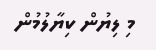މި ލިޔުން ކިޔާލުމުން